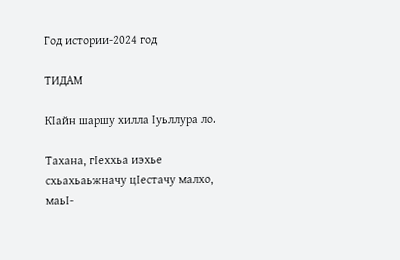Год истории-2024 год

ТИДАМ

КIайн шаршу хилла Iуьллура ло.

Тахана, гIеххьа иэхье схьахьаьжначу цIестачу малхо, маьI-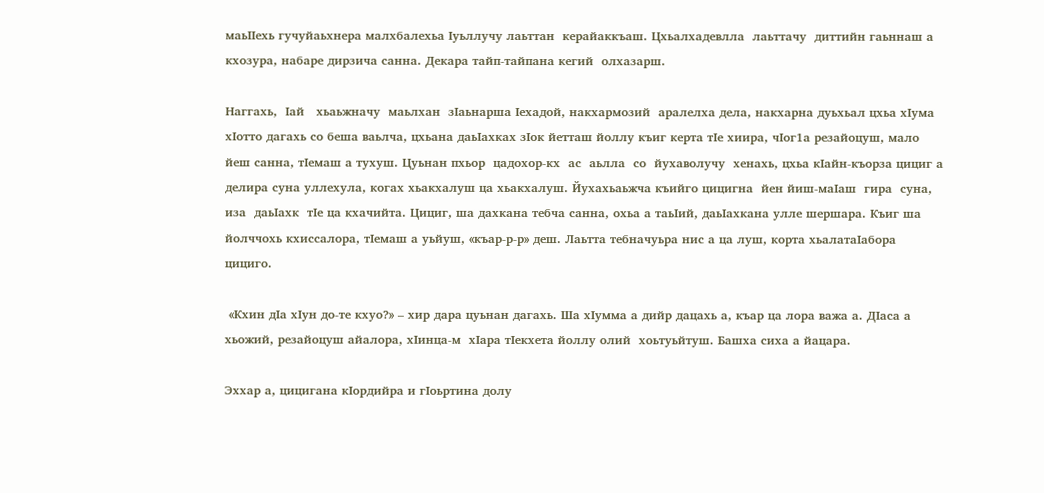маьIIехь гучуйаьхнера малхбалехьа Iуьллучу лаьттан  керайаккъаш. Цхьалхадевлла  лаьттачу  диттийн гаьннаш а кхозура, набаре дирзича санна. Декара тайп-тайпана кегий  олхазарш.

Наггахь,  Iай   хьаьжначу  маьлхан  зIаьнарша Iехадой, накхармозий  аралелха дела, накхарна дуьхьал цхьа хIума хIотто дагахь со беша ваьлча, цхьана даьIахках зIок йетташ йоллу къиг керта тIе хиира, чIог1а резайоцуш, мало йеш санна, тIемаш а тухуш. Цуьнан пхьор  цадохор-кх  ас  аьлла  со  йухаволучу  хенахь, цхьа кIайн-къорза цициг а делира суна уллехула, когах хьакхалуш ца хьакхалуш. Йухахьаьжча къийго цицигна  йен йиш-маIаш  гира  суна, иза  даьIахк  тIе ца кхачийта. Цициг, ша дахкана тебча санна, охьа а таьIий, даьIахкана улле шершара. Къиг ша йолччохь кхиссалора, тIемаш а уьйуш, «къар-р-р» деш. Лаьтта тебначуьра нис а ца луш, корта хьалатаIабора цициго.

 «Кхин дIа хIун до-те кхуо?» – хир дара цуьнан дагахь. Ша хIумма а дийр дацахь а, къар ца лора важа а. ДIаса а хьожий, резайоцуш айалора, хIинца-м  хIара тIекхета йоллу олий  хоьтуьйтуш. Башха сиха а йацара.

Эххар а, цицигана кIордийра и гIоьртина долу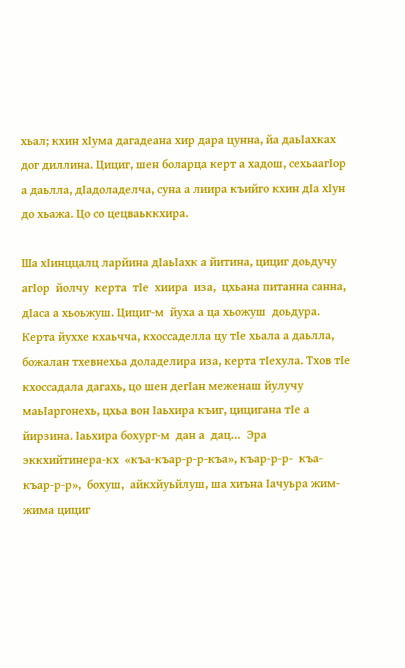хьал; кхин хIума дагадеана хир дара цунна, йа даьIахках дог диллина. Цициг, шен боларца керт а хадош, сехьаагIор а даьлла, дIадоладелча, суна а лиира къийго кхин дIа хIун до хьажа. Цо со цецваьккхира.

Ша хIинццалц ларйина дIаьIахк а йитина, цициг доьдучу  агIор  йолчу  керта  тIе  хиира  иза,  цхьана питанна санна, дIаса а хьоьжуш. Цициг-м  йуха а ца хьожуш  доьдура. Керта йуххе кхаьчча, кхоссаделла цу тIе хьала а даьлла, божалан тхевнехьа доладелира иза, керта тIехула. Тхов тIе кхоссадала дагахь, цо шен дегIан меженаш йулучу маьIаргонехь, цхьа вон Iаьхира къиг, цицигана тIе а йирзина. Iаьхира бохург-м  дан а  дац…  Эра  эккхийтинера-кх  «къа-къар-р-р-къа», къар-р-р-  къа-къар-р-р»,  бохуш,  айкхйуьйлуш, ша хиъна Iачуьра жим-жима цициг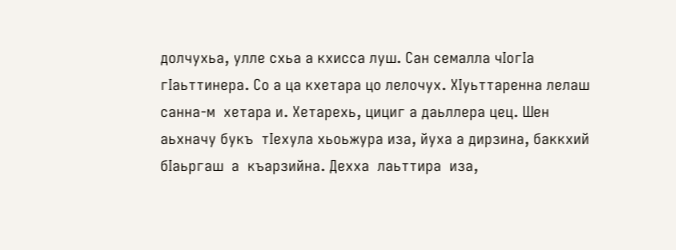долчухьа, улле схьа а кхисса луш. Сан семалла чIогIа гIаьттинера. Со а ца кхетара цо лелочух. ХIуьттаренна лелаш санна-м  хетара и. Хетарехь, цициг а даьллера цец. Шен аьхначу букъ  тIехула хьоьжура иза, йуха а дирзина, баккхий  бIаьргаш  а  къарзийна. Дехха  лаьттира  иза,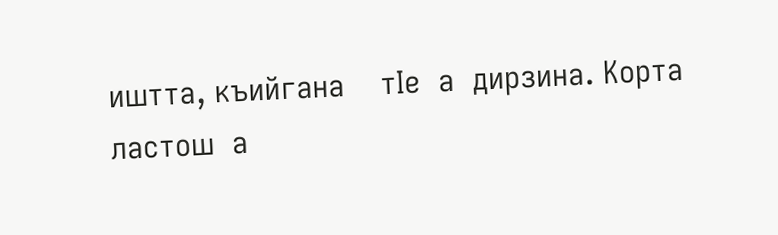иштта, къийгана    тIе  а  дирзина. Корта  ластош  а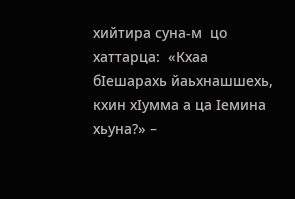хийтира суна-м  цо хаттарца:  «Кхаа бIешарахь йаьхнашшехь, кхин хIумма а ца Iемина хьуна?» –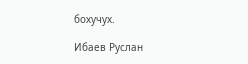бохучух.

Ибаев Руслан